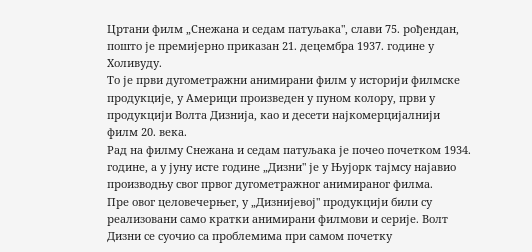Цртани филм „Снежана и седам патуљака", слави 75. рођендан, пошто је премијерно приказан 21. децембра 1937. године у Холивуду.
То је први дугометражни анимирани филм у историји филмске продукције, у Америци произведен у пуном колору, први у продукцији Волта Дизнија, као и десети најкомерцијалнији филм 20. века.
Рад на филму Снежана и седам патуљака је почео почетком 1934. године, а у јуну исте године „Дизни" је у Њујорк тајмсу најавио производњу свог првог дугометражног анимираног филма.
Пре овог целовечерњег, у „Дизнијевој" продукцији били су реализовани само кратки анимирани филмови и серије. Волт Дизни се суочио са проблемима при самом почетку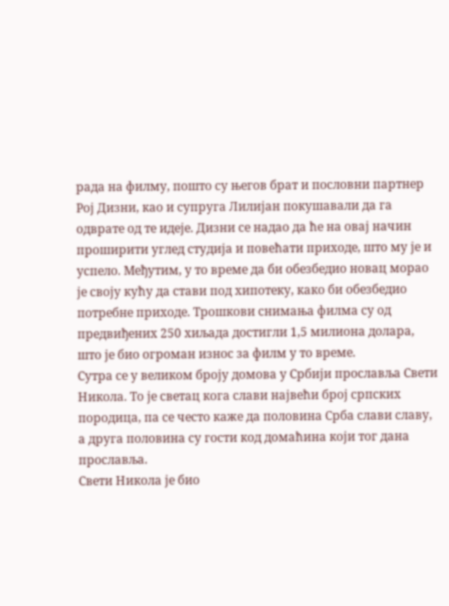рада на филму, пошто су његов брат и пословни партнер Рој Дизни, као и супруга Лилијан покушавали да га одврате од те идеје. Дизни се надао да ће на овај начин проширити углед студија и повећати приходе, што му је и успело. Међутим, у то време да би обезбедио новац морао је своју кућу да стави под хипотеку, како би обезбедио потребне приходе. Трошкови снимања филма су од предвиђених 250 хиљада достигли 1,5 милиона долара, што је био огроман износ за филм у то време.
Сутра се у великом броју домова у Србији прославља Свети Никола. То је светац кога слави највећи број српских породица, па се често каже да половина Срба слави славу, а друга половина су гости код домаћина који тог дана прославља.
Свети Никола је био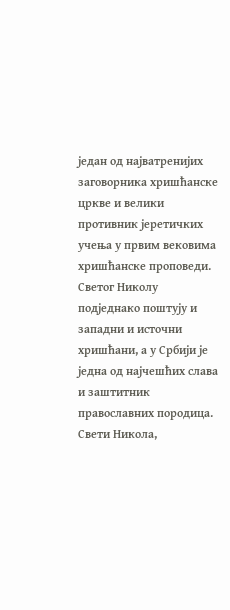један од најватренијих заговорника хришћанске цркве и велики противник јеретичких учења у првим вековима хришћанске проповеди. Светог Николу подједнако поштују и западни и источни хришћани, а у Србији је једна од најчешћих слава и заштитник православних породица. Свети Никола,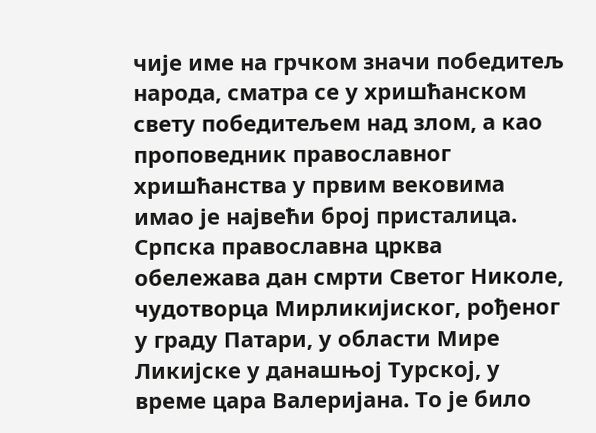чије име на грчком значи победитељ народа, сматра се у хришћанском свету победитељем над злом, а као проповедник православног хришћанства у првим вековима имао је највећи број присталица.
Српска православна црква обележава дан смрти Светог Николе, чудотворца Мирликијиског, рођеног у граду Патари, у области Мире Ликијске у данашњој Турској, у време цара Валеријана. То је било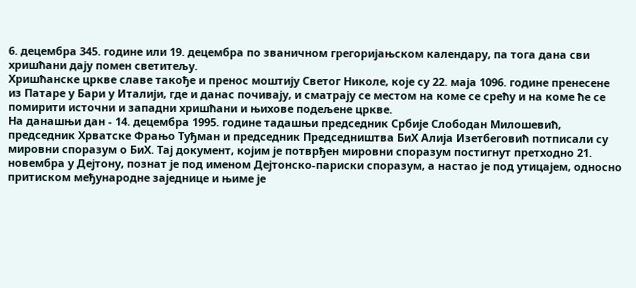6. децембра 345. године или 19. децембра по званичном грегоријањском календару, па тога дана сви хришћани дају помен светитељу.
Хришћанске цркве славе такође и пренос моштију Светог Николе, које су 22. маја 1096. године пренесене из Патаре у Бари у Италији, где и данас почивају, и сматрају се местом на коме се срећу и на коме ће се помирити источни и западни хришћани и њихове подељене цркве.
На данашњи дан - 14. децембра 1995. године тадашњи председник Србије Слободан Милошевић, председник Хрватске Фрањо Туђман и председник Председништва БиХ Алија Изетбеговић потписали су мировни споразум о БиХ. Тај документ, којим је потврђен мировни споразум постигнут претходно 21. новембра у Дејтону, познат је под именом Дејтонско-париски споразум, а настао је под утицајем, односно притиском међународне заједнице и њиме је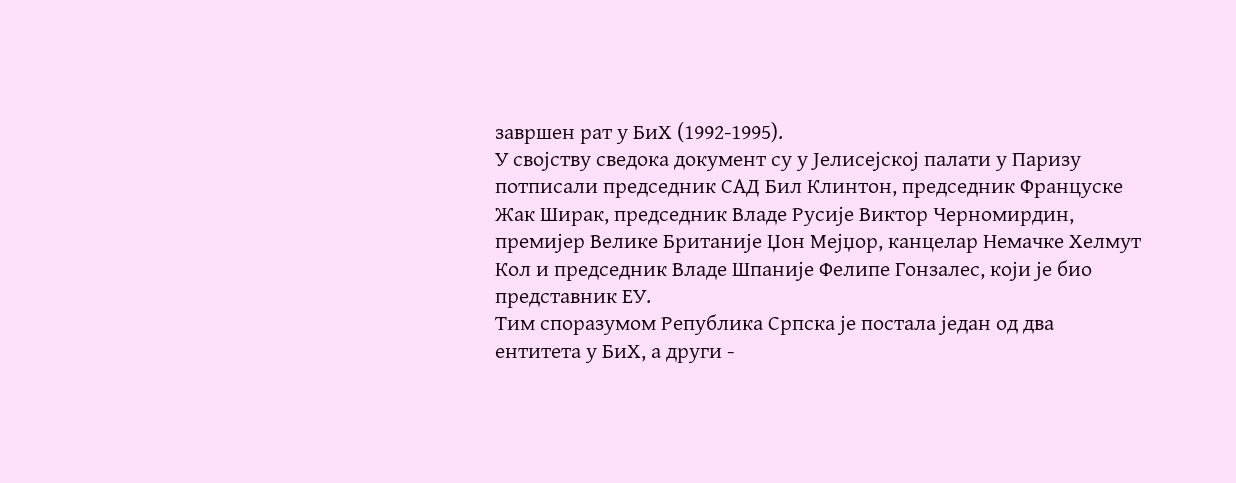завршен рат у БиХ (1992-1995).
У својству сведока документ су у Јелисејској палати у Паризу потписали председник САД Бил Клинтон, председник Француске Жак Ширак, председник Владе Русије Виктор Черномирдин, премијер Велике Британије Џон Мејџор, канцелар Немачке Хелмут Кол и председник Владе Шпаније Фелипе Гонзалес, који је био представник ЕУ.
Тим споразумом Република Српска је постала један од два ентитета у БиХ, а други -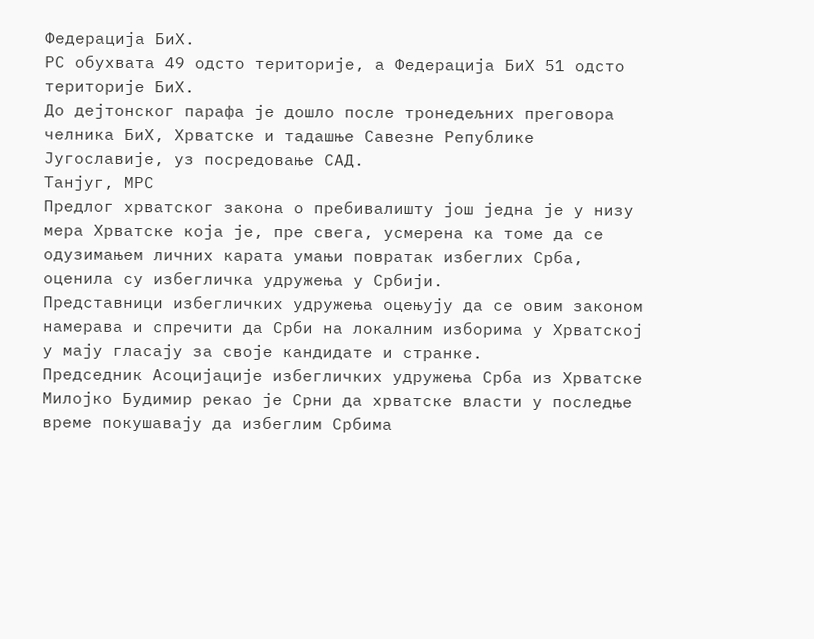Федерација БиХ.
РС обухвата 49 одсто територије, а Федерација БиХ 51 одсто територије БиХ.
До дејтонског парафа је дошло после тронедељних преговора челника БиХ, Хрватске и тадашње Савезне Републике Југославије, уз посредовање САД.
Танјуг, МРС
Предлог хрватског закона о пребивалишту још једна је у низу мера Хрватске која је, пре свега, усмерена ка томе да се одузимањем личних карата умањи повратак избеглих Срба, оценила су избегличка удружења у Србији.
Представници избегличких удружења оцењују да се овим законом намерава и спречити да Срби на локалним изборима у Хрватској у мају гласају за своје кандидате и странке.
Председник Асоцијације избегличких удружења Срба из Хрватске Милојко Будимир рекао је Срни да хрватске власти у последње време покушавају да избеглим Србима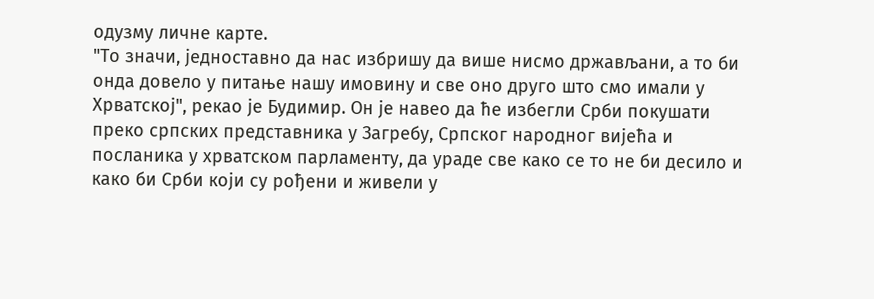одузму личне карте.
"То значи, једноставно да нас избришу да више нисмо држављани, а то би онда довело у питање нашу имовину и све оно друго што смо имали у Хрватској", рекао је Будимир. Он је навео да ће избегли Срби покушати преко српских представника у Загребу, Српског народног вијећа и посланика у хрватском парламенту, да ураде све како се то не би десило и како би Срби који су рођени и живели у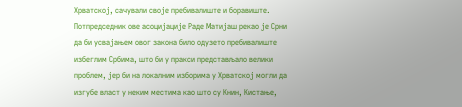Хрватској, сачували своје пребивалиште и боравиште.
Потпредседник ове асоцијације Раде Матијаш рекао је Срни да би усвајањем овог закона било одузето пребивалиште избеглим Србима, што би у пракси представљало велики проблем, јер би на локалним изборима у Хрватској могли да изгубе власт у неким местима као што су Книн, Кистање,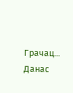Грачац...
Данас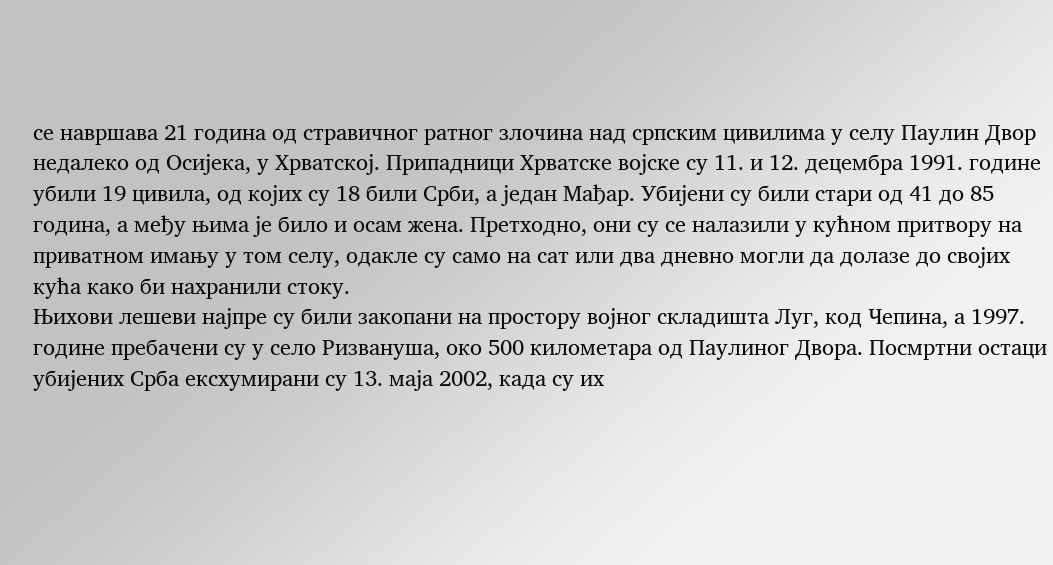се навршава 21 година од стравичног ратног злочина над српским цивилима у селу Паулин Двор недалеко од Осијека, у Хрватској. Припадници Хрватске војске су 11. и 12. децембра 1991. године убили 19 цивила, од којих су 18 били Срби, а један Мађар. Убијени су били стари од 41 до 85 година, а међу њима је било и осам жена. Претходно, они су се налазили у кућном притвору на приватном имању у том селу, одакле су само на сат или два дневно могли да долазе до својих кућа како би нахранили стоку.
Њихови лешеви најпре су били закопани на простору војног складишта Луг, код Чепина, а 1997. године пребачени су у село Ризвануша, око 500 километара од Паулиног Двора. Посмртни остаци убијених Срба ексхумирани су 13. маја 2002, када су их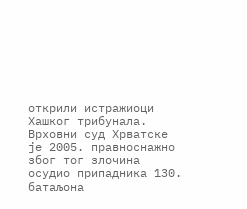открили истражиоци Хашког трибунала.
Врховни суд Хрватске је 2005. правноснажно због тог злочина осудио припадника 130. батаљона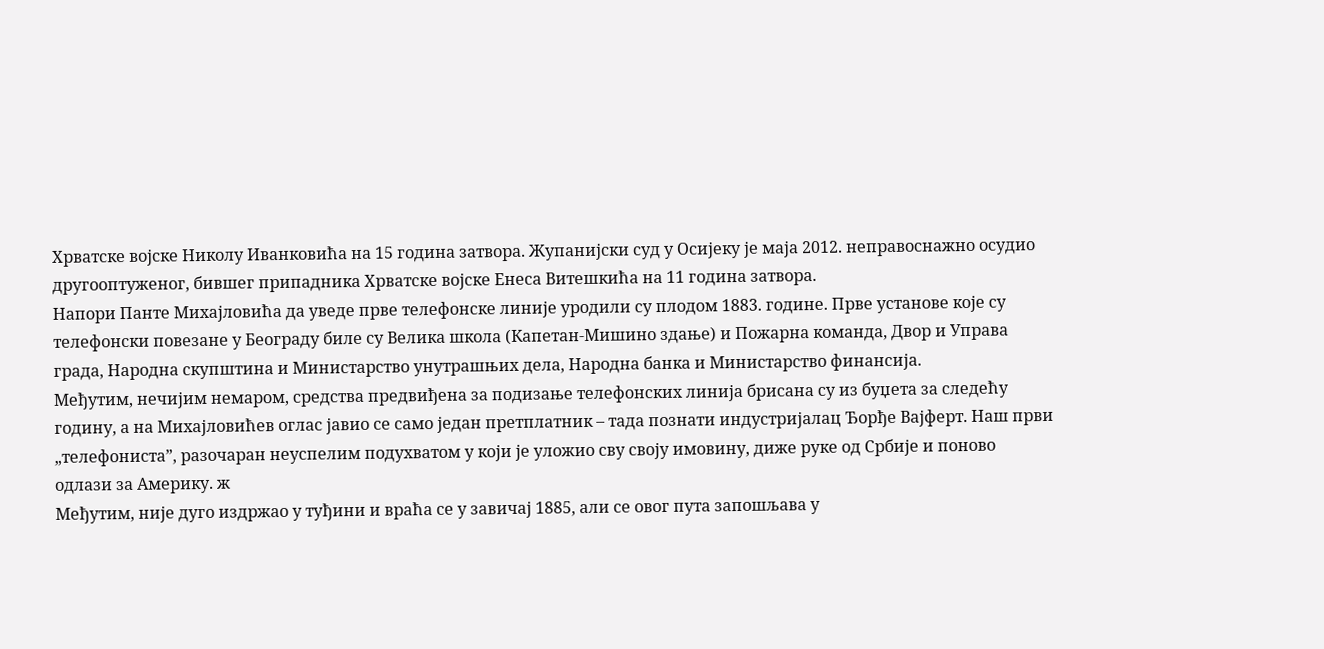Хрватске војске Николу Иванковића на 15 година затвора. Жупанијски суд у Осијеку је маја 2012. неправоснажно осудио другооптуженог, бившег припадника Хрватске војске Енеса Витешкића на 11 година затвора.
Напори Панте Михајловића да уведе прве телефонске линије уродили су плодом 1883. године. Прве установе које су телефонски повезане у Београду биле су Велика школа (Капетан-Мишино здање) и Пожарна команда, Двор и Управа града, Народна скупштина и Министарство унутрашњих дела, Народна банка и Министарство финансија.
Међутим, нечијим немаром, средства предвиђена за подизање телефонских линија брисана су из буџета за следећу годину, а на Михајловићев оглас јавио се само један претплатник – тада познати индустријалац Ђорђе Вајферт. Наш први „телефониста”, разочаран неуспелим подухватом у који је уложио сву своју имовину, диже руке од Србије и поново одлази за Америку. ж
Међутим, није дуго издржао у туђини и враћа се у завичај 1885, али се овог пута запошљава у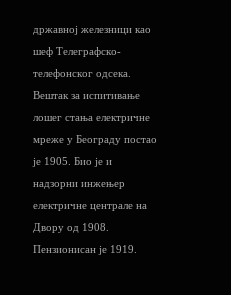државној железници као шеф Телеграфско-телефонског одсека. Вештак за испитивање лошег стања електричне мреже у Београду постао је 1905. Био је и надзорни инжењер електричне централе на Двору од 1908. Пензионисан је 1919.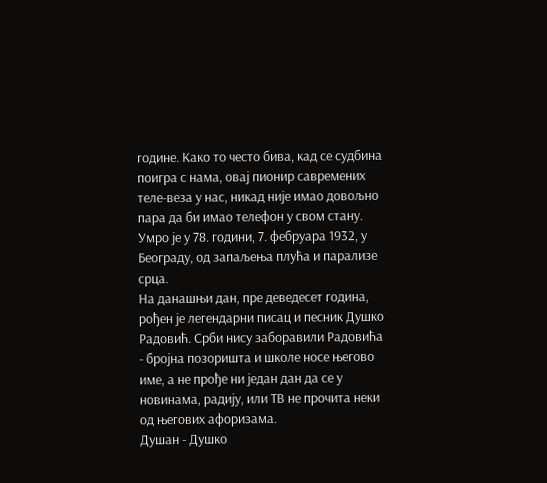године. Како то често бива, кад се судбина поигра с нама, овај пионир савремених теле-веза у нас, никад није имао довољно пара да би имао телефон у свом стану. Умро је у 78. години, 7. фебруара 1932, у Београду, од запаљења плућа и парализе срца.
На данашњи дан, пре деведесет година, рођен је легендарни писац и песник Душко Радовић. Срби нису заборавили Радовића - бројна позоришта и школе носе његово име, а не прође ни један дан да се у новинама, радију, или ТВ не прочита неки од његових афоризама.
Душан - Душко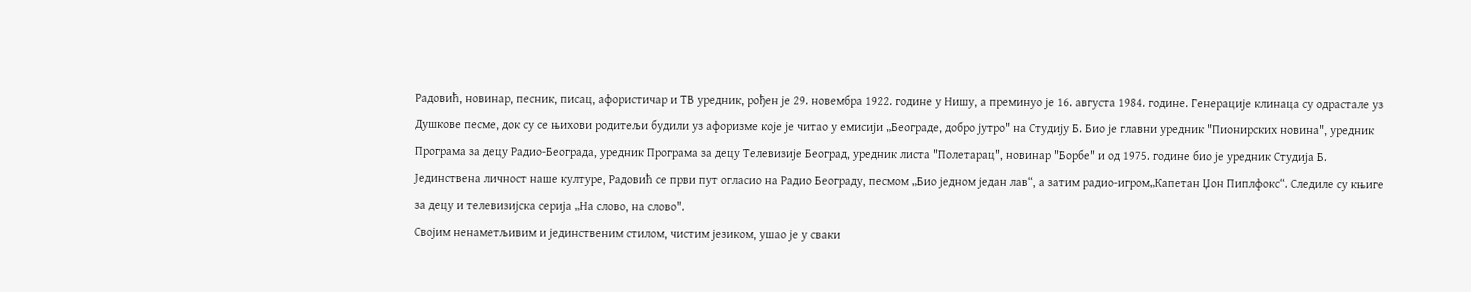Радовић, новинар, песник, писац, афористичар и ТВ уредник, рођен је 29. новембра 1922. године у Нишу, а преминуо је 16. августа 1984. године. Генерације клинаца су одрастале уз Душкове песме, док су се њихови родитељи будили уз афоризме које је читао у емисији „Београде, добро јутро" на Студију Б. Био је главни уредник "Пионирских новина", уредник Програма за децу Радио-Београда, уредник Програма за децу Телевизије Београд, уредник листа "Полетарац", новинар "Борбе" и од 1975. године био је уредник Студија Б.
Јединствена личност наше културе, Радовић се први пут огласио на Радио Београду, песмом „Био једном један лав“, а затим радио-игром„Капетан Џон Пиплфокс“. Следиле су књиге за децу и телевизијска серија „На слово, на слово".
Својим ненаметљивим и јединственим стилом, чистим језиком, ушао је у сваки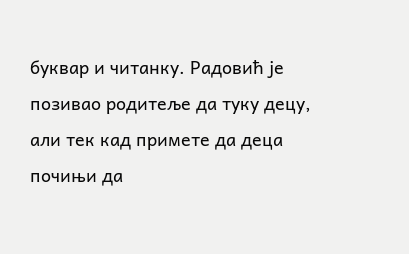буквар и читанку. Радовић је позивао родитеље да туку децу, али тек кад примете да деца почињи да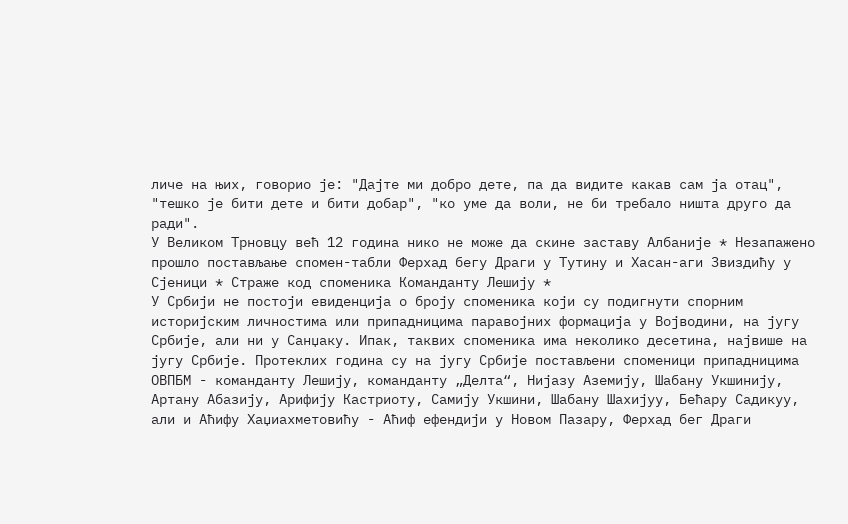личе на њих, говорио је: "Дајте ми добро дете, па да видите какав сам ја отац", "тешко је бити дете и бити добар", "ко уме да воли, не би требало ништа друго да ради".
У Великом Трновцу већ 12 година нико не може да скине заставу Албаније * Незапажено прошло постављање спомен-табли Ферхад бегу Драги у Тутину и Хасан-аги Звиздићу у Сјеници * Страже код споменика Команданту Лешију *
У Србији не постоји евиденција о броју споменика који су подигнути спорним историјским личностима или припадницима паравојних формација у Војводини, на југу Србије, али ни у Санџаку. Ипак, таквих споменика има неколико десетина, највише на југу Србије. Протеклих година су на југу Србије постављени споменици припадницима ОВПБМ - команданту Лешију, команданту „Делта“, Нијазу Аземију, Шабану Укшинију, Артану Абазију, Арифију Кастриоту, Самију Укшини, Шабану Шахијуу, Бећару Садикуу, али и Аћифу Хаџиахметовићу - Аћиф ефендији у Новом Пазару, Ферхад бег Драги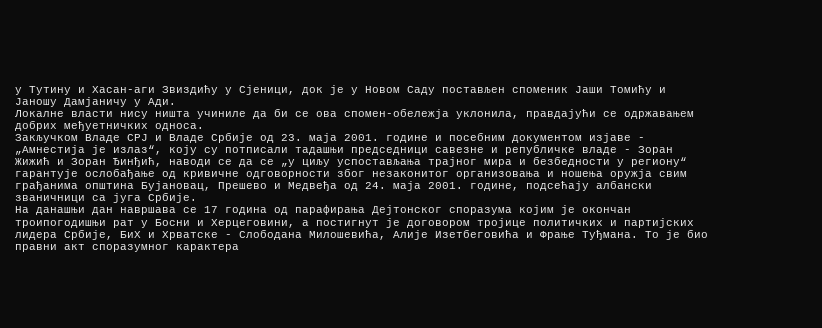у Тутину и Хасан-аги Звиздићу у Сјеници, док је у Новом Саду постављен споменик Јаши Томићу и Јаношу Дамјаничу у Ади.
Локалне власти нису ништа учиниле да би се ова спомен-обележја уклонила, правдајући се одржавањем добрих међуетничких односа.
Закључком Владе СРЈ и Владе Србије од 23. маја 2001. године и посебним документом изјаве - „Амнестија је излаз“, коју су потписали тадашњи председници савезне и републичке владе - Зоран Жижић и Зоран Ђинђић, наводи се да се „у циљу успостављања трајног мира и безбедности у региону“ гарантује ослобађање од кривичне одговорности због незаконитог организовања и ношења оружја свим грађанима општина Бујановац, Прешево и Медвеђа од 24. маја 2001. године, подсећају албански званичници са југа Србије.
На данашњи дан навршава се 17 година од парафирања Дејтонског споразума којим је окончан троипогодишњи рат у Босни и Херцеговини, а постигнут је договором тројице политичких и партијских лидера Србије, БиХ и Хрватске - Слободана Милошевића, Алије Изетбеговића и Фрање Туђмана. То је био правни акт споразумног карактера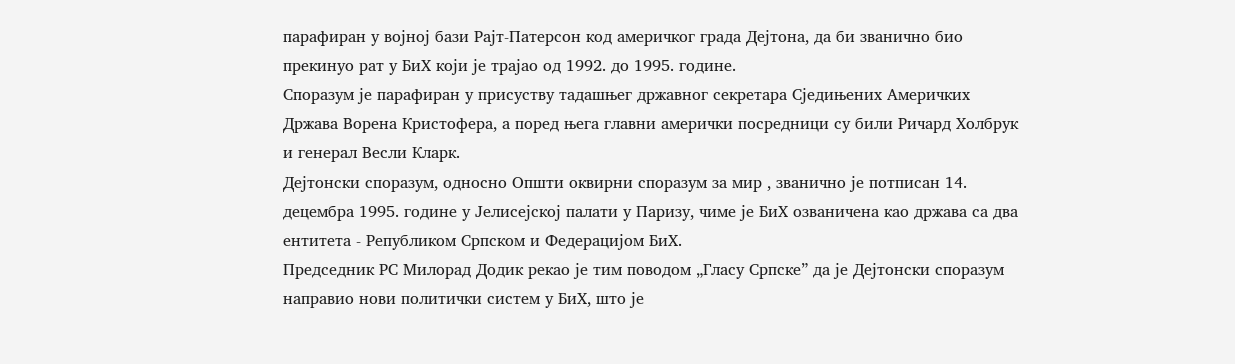парафиран у војној бази Рајт-Патерсон код америчког града Дејтона, да би званично био прекинуо рат у БиХ који је трајао од 1992. до 1995. године.
Споразум је парафиран у присуству тадашњег државног секретара Сједињених Америчких Држава Ворена Кристофера, а поред њега главни амерички посредници су били Ричард Холбрук и генерал Весли Кларк.
Дејтонски споразум, односно Општи оквирни споразум за мир , званично је потписан 14. децембра 1995. године у Јелисејској палати у Паризу, чиме је БиХ озваничена као држава са два ентитета - Републиком Српском и Федерацијом БиХ.
Председник РС Милорад Додик рекао је тим поводом „Гласу Српске” да је Дејтонски споразум направио нови политички систем у БиХ, што је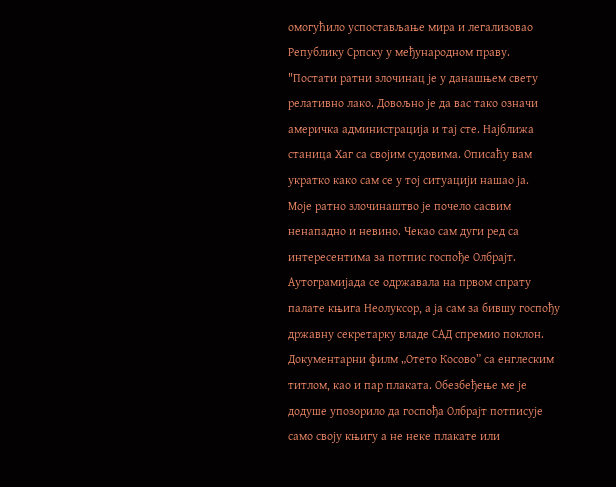омогућило успостављање мира и легализовао Републику Српску у међународном праву.
"Постати ратни злочинац је у данашњем свету релативно лако. Довољно је да вас тако означи америчка администрација и тај сте. Најближа станица Хаг са својим судовима. Описаћу вам укратко како сам се у тој ситуацији нашао ја.
Моје ратно злочинаштво је почело сасвим ненападно и невино. Чекао сам дуги ред са интересентима за потпис госпође Олбрајт. Аутограмијада се одржавала на првом спрату палате књига Неолуксор, а ја сам за бившу госпођу државну секретарку владе САД спремио поклон. Документарни филм „Отето Косово” са енглеским титлом, као и пар плаката. Обезбеђење ме је додуше упозорило да госпођа Олбрајт потписује само своју књигу а не неке плакате или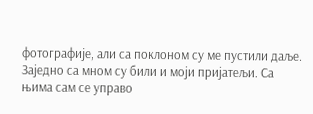фотографије, али са поклоном су ме пустили даље. Заједно са мном су били и моји пријатељи. Са њима сам се управо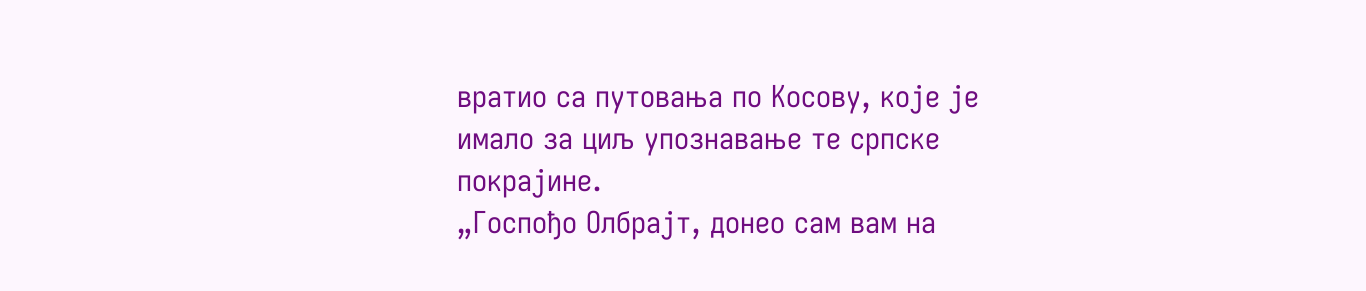вратио са путовања по Косову, које је имало за циљ упознавање те српске покрајине.
„Госпођо Олбрајт, донео сам вам на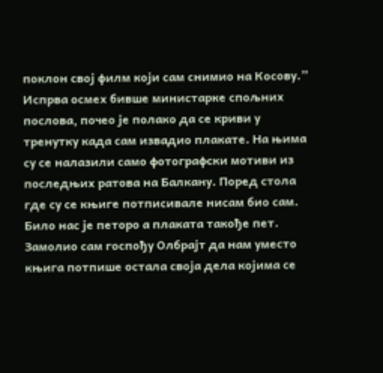поклон свој филм који сам снимио на Косову.” Испрва осмех бивше министарке спољних послова, почео је полако да се криви у тренутку када сам извадио плакате. На њима су се налазили само фотографски мотиви из последњих ратова на Балкану. Поред стола где су се књиге потписивале нисам био сам. Било нас је петоро а плаката такође пет. Замолио сам госпођу Олбрајт да нам уместо књига потпише остала своја дела којима се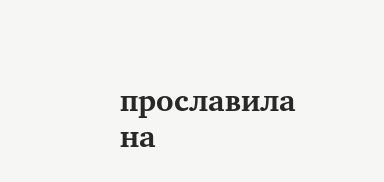прославила на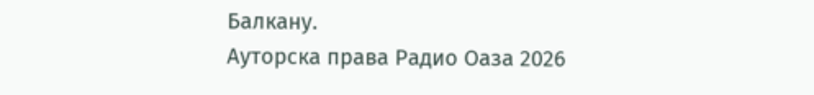Балкану.
Ауторска права Радио Оаза 2026